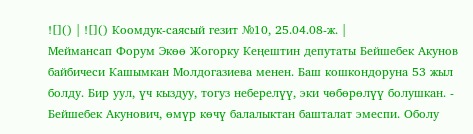![]() | ![]() Коомдук-саясый гезит №10, 25.04.08-ж. |
Меймансап Форум Экөө Жогорку Кеңештин депутаты Бейшебек Акунов байбичеси Кашымкан Молдогазиева менен. Баш кошкондоруна 53 жыл болду. Бир уул, үч кыздуу, тогуз неберелүү, эки чөбөрөлүү болушкан. - Бейшебек Акунович, өмүр көчү балалыктан башталат эмеспи. Оболу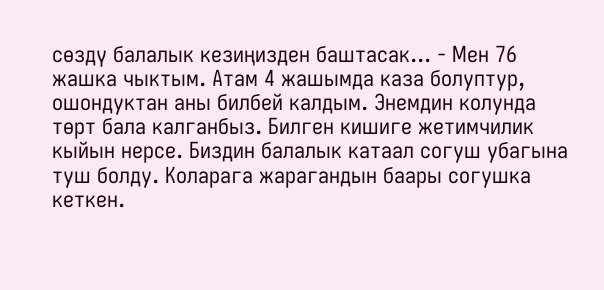сөздү балалык кезиңизден баштасак... - Мен 76 жашка чыктым. Атам 4 жашымда каза болуптур, ошондуктан аны билбей калдым. Энемдин колунда төрт бала калганбыз. Билген кишиге жетимчилик кыйын нерсе. Биздин балалык катаал согуш убагына туш болду. Коларага жарагандын баары согушка кеткен.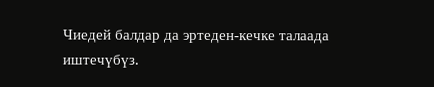Чиедей балдар да эртеден-кечке талаада иштечүбүз.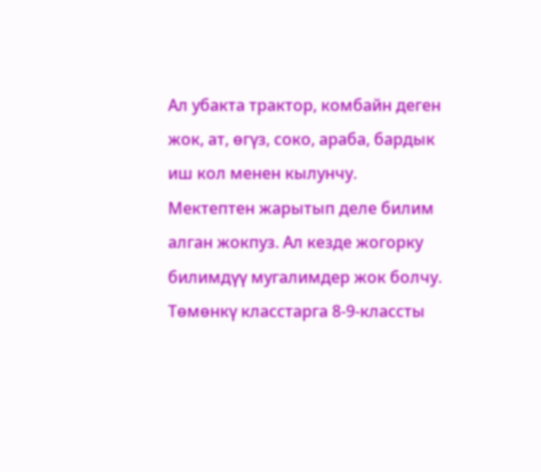Ал убакта трактор, комбайн деген жок, ат, өгүз, соко, араба, бардык иш кол менен кылунчу. Мектептен жарытып деле билим алган жокпуз. Ал кезде жогорку билимдүү мугалимдер жок болчу. Төмөнкү класстарга 8-9-классты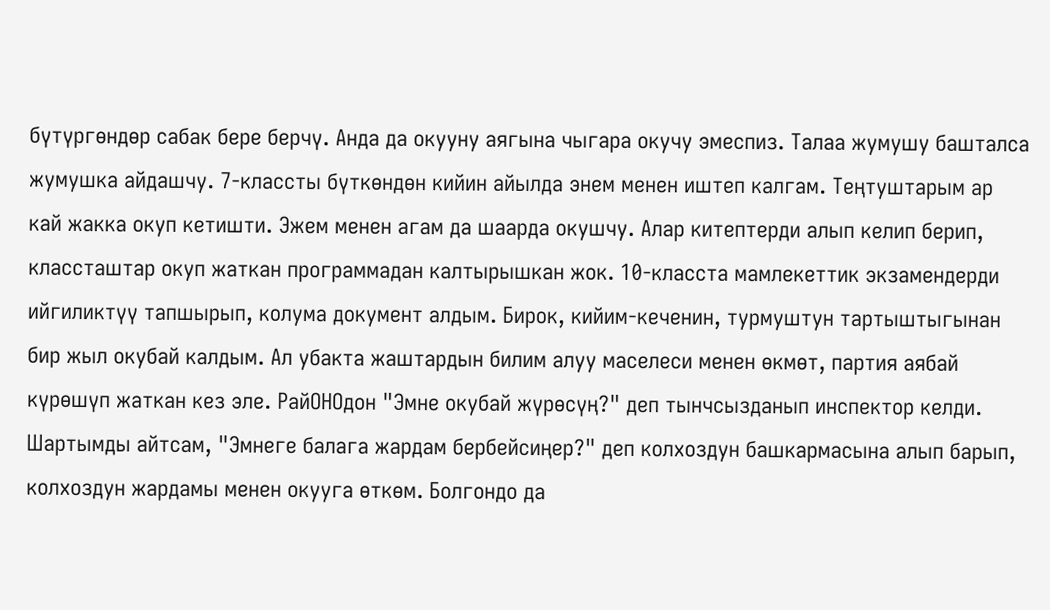бүтүргөндөр сабак бере берчү. Анда да окууну аягына чыгара окучу эмеспиз. Талаа жумушу башталса жумушка айдашчу. 7-классты бүткөндөн кийин айылда энем менен иштеп калгам. Теңтуштарым ар кай жакка окуп кетишти. Эжем менен агам да шаарда окушчу. Алар китептерди алып келип берип, классташтар окуп жаткан программадан калтырышкан жок. 10-класста мамлекеттик экзамендерди ийгиликтүү тапшырып, колума документ алдым. Бирок, кийим-кеченин, турмуштун тартыштыгынан бир жыл окубай калдым. Ал убакта жаштардын билим алуу маселеси менен өкмөт, партия аябай күрөшүп жаткан кез эле. РайОНОдон "Эмне окубай жүрөсүң?" деп тынчсызданып инспектор келди. Шартымды айтсам, "Эмнеге балага жардам бербейсиңер?" деп колхоздун башкармасына алып барып, колхоздун жардамы менен окууга өткөм. Болгондо да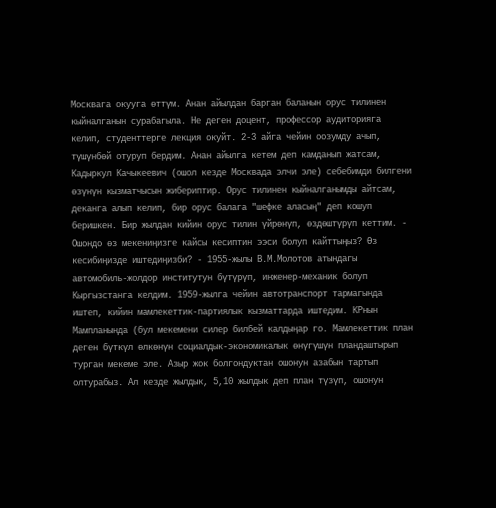Москвага окууга өттүм. Анан айылдан барган баланын орус тилинен кыйналганын сурабагыла. Не деген доцент, профессор аудиторияга келип, студенттерге лекция окуйт. 2-3 айга чейин оозумду ачып, түшүнбөй отуруп бердим. Анан айылга кетем деп камданып жатсам, Кадыркул Качыкеевич (ошол кезде Москвада элчи эле) себебимди билгени өзүнүн кызматчысын жибериптир. Орус тилинен кыйналганымды айтсам, деканга алып келип, бир орус балага "шефке аласың" деп кошуп беришкен. Бир жылдан кийин орус тилин үйрөнүп, өздөштүрүп кеттим. - Ошондо өз мекениңизге кайсы кесиптин ээси болуп кайттыңыз? Өз кесибиңизде иштедиңизби? - 1955-жылы В.М.Молотов атындагы автомобиль-жолдор институтун бүтүрүп, инженер-механик болуп Кыргызстанга келдим. 1959-жылга чейин автотранспорт тармагында иштеп, кийин мамлекеттик-партиялык кызматтарда иштедим. КРнын Мампланында (бул мекемени силер билбей калдыңар го. Мамлекеттик план деген бүткүл өлкөнүн социалдык-экономикалык өнүгүшүн пландаштырып турган мекеме эле. Азыр жок болгондуктан ошонун азабын тартып олтурабыз. Ал кезде жылдык, 5,10 жылдык деп план түзүп, ошонун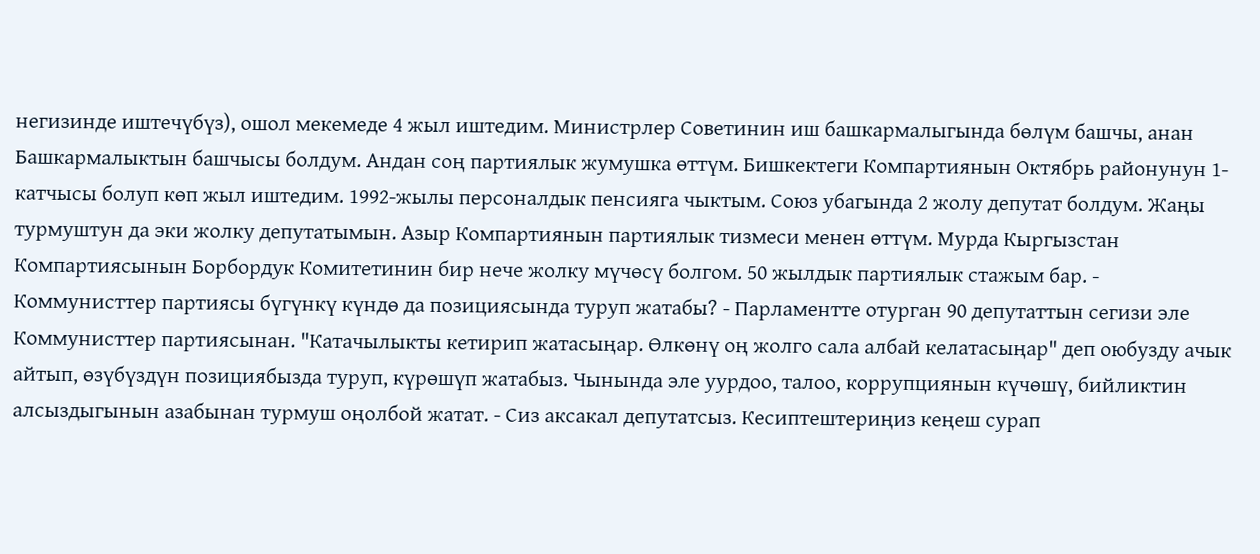негизинде иштечүбүз), ошол мекемеде 4 жыл иштедим. Министрлер Советинин иш башкармалыгында бөлүм башчы, анан Башкармалыктын башчысы болдум. Андан соң партиялык жумушка өттүм. Бишкектеги Компартиянын Октябрь районунун 1-катчысы болуп көп жыл иштедим. 1992-жылы персоналдык пенсияга чыктым. Союз убагында 2 жолу депутат болдум. Жаңы турмуштун да эки жолку депутатымын. Азыр Компартиянын партиялык тизмеси менен өттүм. Мурда Кыргызстан Компартиясынын Борбордук Комитетинин бир нече жолку мүчөсү болгом. 50 жылдык партиялык стажым бар. - Коммунисттер партиясы бүгүнкү күндө да позициясында туруп жатабы? - Парламентте отурган 90 депутаттын сегизи эле Коммунисттер партиясынан. "Катачылыкты кетирип жатасыңар. Өлкөнү оң жолго сала албай келатасыңар" деп оюбузду ачык айтып, өзүбүздүн позициябызда туруп, күрөшүп жатабыз. Чынында эле уурдоо, талоо, коррупциянын күчөшү, бийликтин алсыздыгынын азабынан турмуш оңолбой жатат. - Сиз аксакал депутатсыз. Кесиптештериңиз кеңеш сурап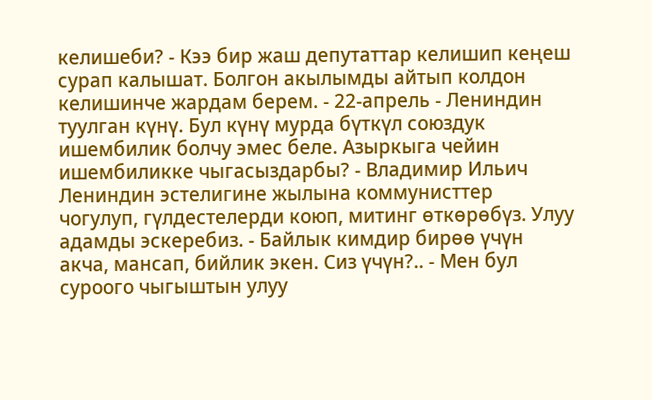келишеби? - Кээ бир жаш депутаттар келишип кеңеш сурап калышат. Болгон акылымды айтып колдон келишинче жардам берем. - 22-апрель - Лениндин туулган күнү. Бул күнү мурда бүткүл союздук ишембилик болчу эмес беле. Азыркыга чейин ишембиликке чыгасыздарбы? - Владимир Ильич Лениндин эстелигине жылына коммунисттер чогулуп, гүлдестелерди коюп, митинг өткөрөбүз. Улуу адамды эскеребиз. - Байлык кимдир бирөө үчүн акча, мансап, бийлик экен. Сиз үчүн?.. - Мен бул суроого чыгыштын улуу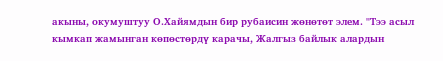акыны, окумуштуу О.Хайямдын бир рубаисин жөнөтөт элем. "Тээ асыл кымкап жамынган көпөстөрдү карачы, Жалгыз байлык алардын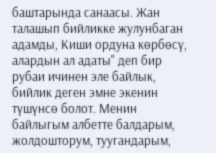баштарында санаасы. Жан талашып бийликке жулунбаган адамды, Киши ордуна көрбөсү, алардын ал адаты" деп бир рубаи ичинен эле байлык, бийлик деген эмне экенин түшүнсө болот. Менин байлыгым албетте балдарым, жолдошторум, туугандарым,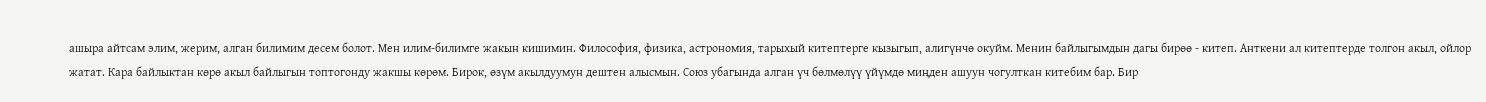ашыра айтсам элим, жерим, алган билимим десем болот. Мен илим-билимге жакын кишимин. Философия, физика, астрономия, тарыхый китептерге кызыгып, алигүнчө окуйм. Менин байлыгымдын дагы бирөө - китеп. Анткени ал китептерде толгон акыл, ойлор жатат. Кара байлыктан көрө акыл байлыгын топтогонду жакшы көрөм. Бирок, өзүм акылдуумун дештен алысмын. Союз убагында алган үч бөлмөлүү үйүмдө миңден ашуун чогулткан китебим бар. Бир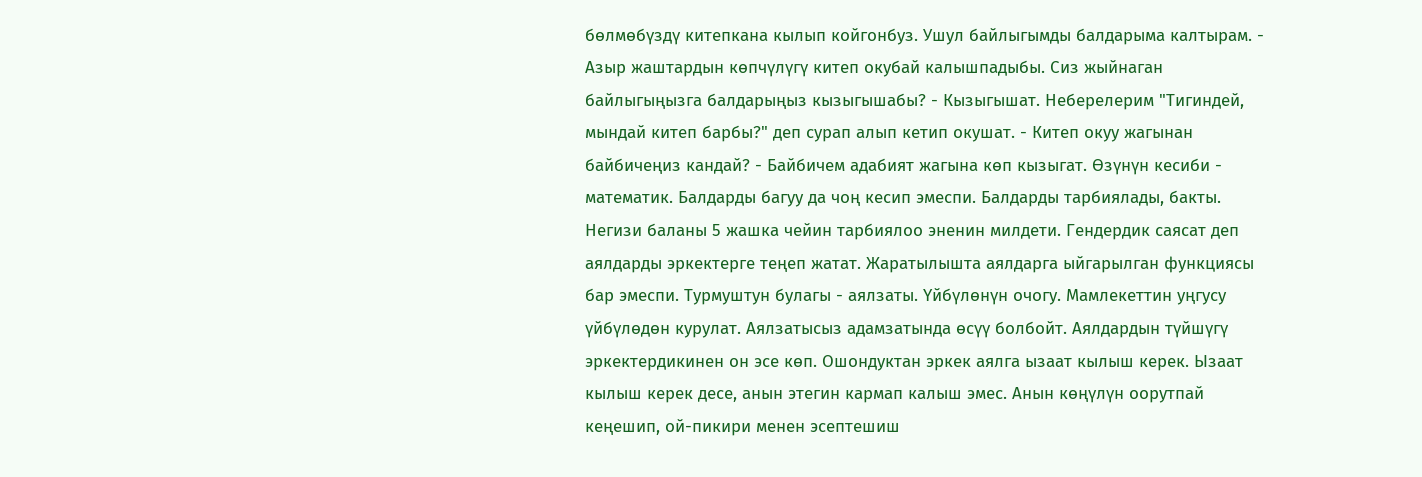бөлмөбүздү китепкана кылып койгонбуз. Ушул байлыгымды балдарыма калтырам. - Азыр жаштардын көпчүлүгү китеп окубай калышпадыбы. Сиз жыйнаган байлыгыңызга балдарыңыз кызыгышабы? - Кызыгышат. Неберелерим "Тигиндей, мындай китеп барбы?" деп сурап алып кетип окушат. - Китеп окуу жагынан байбичеңиз кандай? - Байбичем адабият жагына көп кызыгат. Өзүнүн кесиби - математик. Балдарды багуу да чоң кесип эмеспи. Балдарды тарбиялады, бакты. Негизи баланы 5 жашка чейин тарбиялоо эненин милдети. Гендердик саясат деп аялдарды эркектерге теңеп жатат. Жаратылышта аялдарга ыйгарылган функциясы бар эмеспи. Турмуштун булагы - аялзаты. Үйбүлөнүн очогу. Мамлекеттин уңгусу үйбүлөдөн курулат. Аялзатысыз адамзатында өсүү болбойт. Аялдардын түйшүгү эркектердикинен он эсе көп. Ошондуктан эркек аялга ызаат кылыш керек. Ызаат кылыш керек десе, анын этегин кармап калыш эмес. Анын көңүлүн оорутпай кеңешип, ой-пикири менен эсептешиш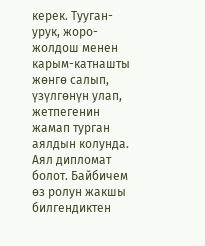керек. Тууган-урук, жоро-жолдош менен карым-катнашты жөнгө салып, үзүлгөнүн улап, жетпегенин жамап турган аялдын колунда. Аял дипломат болот. Байбичем өз ролун жакшы билгендиктен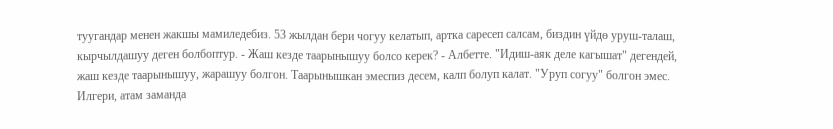туугандар менен жакшы мамиледебиз. 53 жылдан бери чогуу келатып, артка саресеп салсам, биздин үйдө уруш-талаш, кырчылдашуу деген болбоптур. - Жаш кезде таарынышуу болсо керек? - Албетте. "Идиш-аяк деле кагышат" дегендей, жаш кезде таарынышуу, жарашуу болгон. Таарынышкан эмеспиз десем, калп болуп калат. "Уруп согуу" болгон эмес. Илгери, атам заманда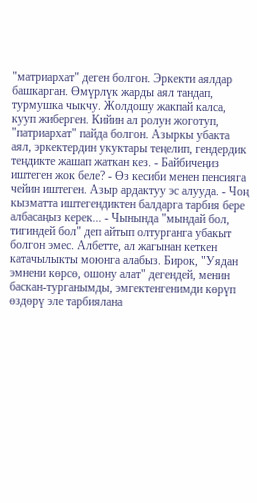"матриархат" деген болгон. Эркекти аялдар башкарган. Өмүрлүк жарды аял тандап, турмушка чыкчу. Жолдошу жакпай калса, кууп жиберген. Кийин ал ролун жоготуп, "патриархат" пайда болгон. Азыркы убакта аял, эркектердин укуктары теңелип, гендердик теңдикте жашап жаткан кез. - Байбичеңиз иштеген жок беле? - Өз кесиби менен пенсияга чейин иштеген. Азыр ардактуу эс алууда. - Чоң кызматта иштегендиктен балдарга тарбия бере албасаңыз керек... - Чынында "мындай бол, тигиндей бол" деп айтып олтурганга убакыт болгон эмес. Албетте, ал жагынан кеткен катачылыкты моюнга алабыз. Бирок, "Уядан эмнени көрсө, ошону алат" дегендей, менин баскан-турганымды, эмгектенгенимди көрүп өздөрү эле тарбиялана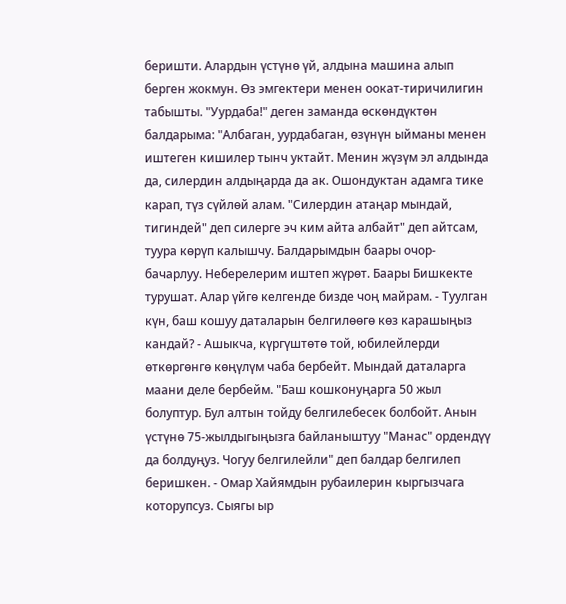беришти. Алардын үстүнө үй, алдына машина алып берген жокмун. Өз эмгектери менен оокат-тиричилигин табышты. "Уурдаба!" деген заманда өскөндүктөн балдарыма: "Албаган, уурдабаган, өзүнүн ыйманы менен иштеген кишилер тынч уктайт. Менин жүзүм эл алдында да, силердин алдыңарда да ак. Ошондуктан адамга тике карап, түз сүйлөй алам. "Силердин атаңар мындай, тигиндей" деп силерге эч ким айта албайт" деп айтсам, туура көрүп калышчу. Балдарымдын баары очор-бачарлуу. Неберелерим иштеп жүрөт. Баары Бишкекте турушат. Алар үйгө келгенде бизде чоң майрам. - Туулган күн, баш кошуу даталарын белгилөөгө көз карашыңыз кандай? - Ашыкча, күргүштөтө той, юбилейлерди өткөргөнгө көңүлүм чаба бербейт. Мындай даталарга маани деле бербейм. "Баш кошконуңарга 50 жыл болуптур. Бул алтын тойду белгилебесек болбойт. Анын үстүнө 75-жылдыгыңызга байланыштуу "Манас" ордендүү да болдуңуз. Чогуу белгилейли" деп балдар белгилеп беришкен. - Омар Хайямдын рубаилерин кыргызчага которупсуз. Сыягы ыр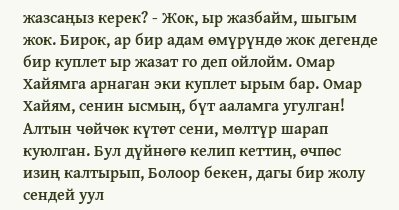жазсаңыз керек? - Жок, ыр жазбайм, шыгым жок. Бирок, ар бир адам өмүрүндө жок дегенде бир куплет ыр жазат го деп ойлойм. Омар Хайямга арнаган эки куплет ырым бар. Омар Хайям, сенин ысмың, бүт ааламга угулган! Алтын чөйчөк күтөт сени, мөлтүр шарап куюлган. Бул дүйнөгө келип кеттиң, өчпөс изиң калтырып, Болоор бекен, дагы бир жолу сендей уул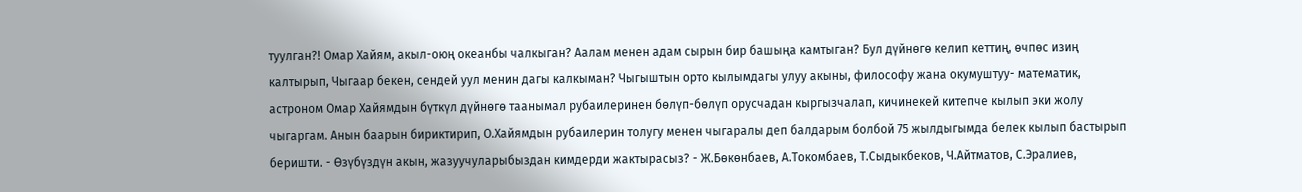туулган?! Омар Хайям, акыл-оюң океанбы чалкыган? Аалам менен адам сырын бир башыңа камтыган? Бул дүйнөгө келип кеттиң, өчпөс изиң калтырып, Чыгаар бекен, сендей уул менин дагы калкыман? Чыгыштын орто кылымдагы улуу акыны, философу жана окумуштуу- математик, астроном Омар Хайямдын бүткүл дүйнөгө таанымал рубаилеринен бөлүп-бөлүп орусчадан кыргызчалап, кичинекей китепче кылып эки жолу чыгаргам. Анын баарын бириктирип, О.Хайямдын рубаилерин толугу менен чыгаралы деп балдарым болбой 75 жылдыгымда белек кылып бастырып беришти. - Өзүбүздүн акын, жазуучуларыбыздан кимдерди жактырасыз? - Ж.Бөкөнбаев, А.Токомбаев, Т.Сыдыкбеков, Ч.Айтматов, С.Эралиев,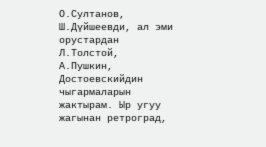О.Султанов, Ш.Дүйшеевди, ал эми орустардан Л.Толстой, А.Пушкин, Достоевскийдин чыгармаларын жактырам. Ыр угуу жагынан ретроград,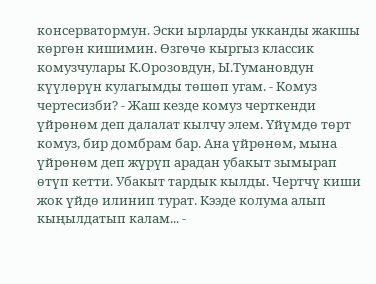консерватормун. Эски ырларды укканды жакшы көргөн кишимин. Өзгөчө кыргыз классик комузчулары К.Орозовдун, Ы.Тумановдун күүлөрүн кулагымды төшөп угам. - Комуз чертесизби? - Жаш кезде комуз черткенди үйрөнөм деп далалат кылчу элем. Үйүмдө төрт комуз, бир домбрам бар. Ана үйрөнөм, мына үйрөнөм деп жүрүп арадан убакыт зымырап өтүп кетти. Убакыт тардык кылды. Чертчү киши жок үйдө илинип турат. Кээде колума алып кыңылдатып калам... -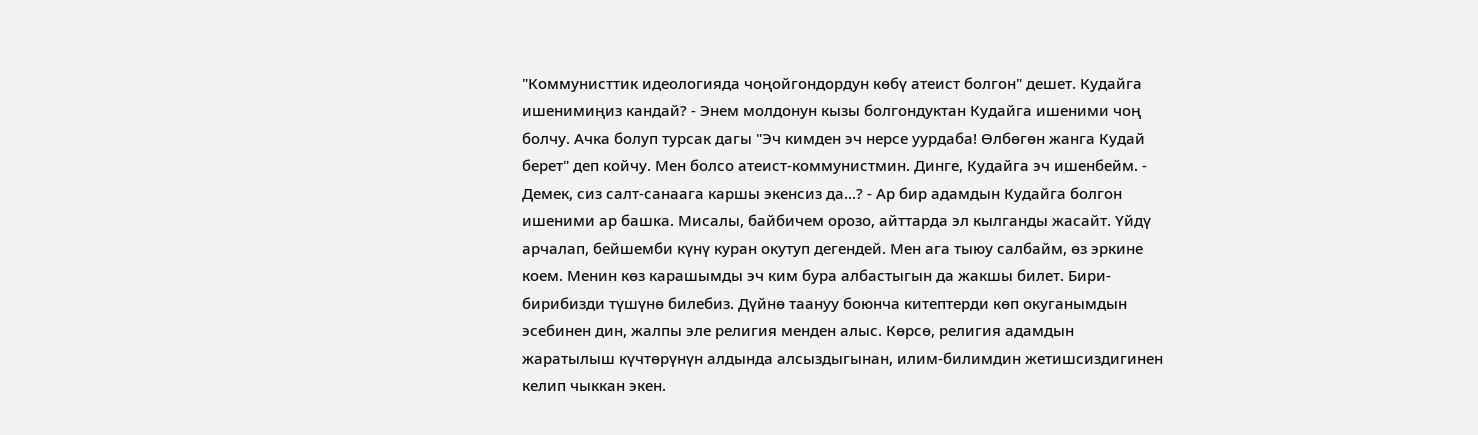"Коммунисттик идеологияда чоңойгондордун көбү атеист болгон" дешет. Кудайга ишенимиңиз кандай? - Энем молдонун кызы болгондуктан Кудайга ишеними чоң болчу. Ачка болуп турсак дагы "Эч кимден эч нерсе уурдаба! Өлбөгөн жанга Кудай берет" деп койчу. Мен болсо атеист-коммунистмин. Динге, Кудайга эч ишенбейм. - Демек, сиз салт-санаага каршы экенсиз да...? - Ар бир адамдын Кудайга болгон ишеними ар башка. Мисалы, байбичем орозо, айттарда эл кылганды жасайт. Үйдү арчалап, бейшемби күнү куран окутуп дегендей. Мен ага тыюу салбайм, өз эркине коем. Менин көз карашымды эч ким бура албастыгын да жакшы билет. Бири-бирибизди түшүнө билебиз. Дүйнө таануу боюнча китептерди көп окуганымдын эсебинен дин, жалпы эле религия менден алыс. Көрсө, религия адамдын жаратылыш күчтөрүнүн алдында алсыздыгынан, илим-билимдин жетишсиздигинен келип чыккан экен.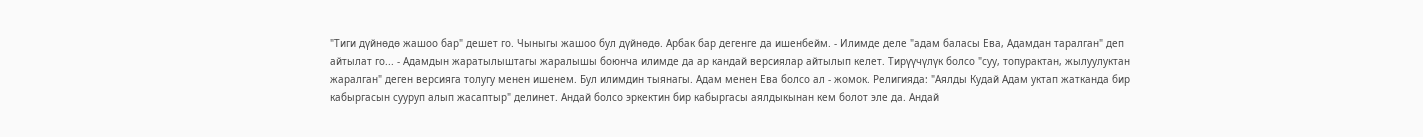"Тиги дүйнөдө жашоо бар" дешет го. Чыныгы жашоо бул дүйнөдө. Арбак бар дегенге да ишенбейм. - Илимде деле "адам баласы Ева, Адамдан таралган" деп айтылат го... - Адамдын жаратылыштагы жаралышы боюнча илимде да ар кандай версиялар айтылып келет. Тирүүчүлүк болсо "суу, топурактан, жылуулуктан жаралган" деген версияга толугу менен ишенем. Бул илимдин тыянагы. Адам менен Ева болсо ал - жомок. Религияда: "Аялды Кудай Адам уктап жатканда бир кабыргасын сууруп алып жасаптыр" делинет. Андай болсо эркектин бир кабыргасы аялдыкынан кем болот эле да. Андай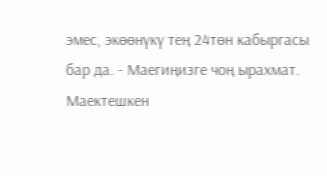эмес, экөөнүкү тең 24төн кабыргасы бар да. - Маегиңизге чоң ырахмат. Маектешкен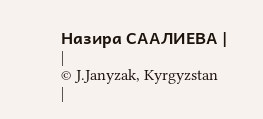Назира СААЛИЕВА |
|
© J.Janyzak, Kyrgyzstan
|